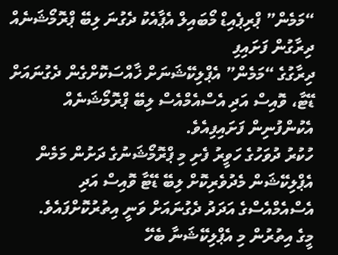“މަމެން” ޕްރިޕެއިޑް މޯބައިލް އެޕާއެކު ދެގުނަ ލިބޭ ޕްރޮމޯޝަނެއް ދިރާގުން ފަށައިފި
ދިރާގުގެ “މަމެން” އެޕްލިކޭޝަނަށް ޚާއްސަކޮށްގެން ދެގުނައަށް ޑޭޓާ، ވޮއިސް އަދި އެސްއެމްއެސް ލިބޭ ޕްރޮމޯޝަނެއް އެކުންފުނިން ފަށައިފިއެވެ.
ހުކުރު ދުވަހުގެ ހަވީރު ފެށި މި ޕްރޮމޯޝަނުގެ ދަށުން މަމެން އެޕްލިކޭޝަން މެދުވެރިކޮށް ލިބޭ ޑޭޓާ ވޮއިސް އަދި އެސްއެމްއެސްގެ އަދަދު ދެގުނައަށް ވަނީ އިތުރުކޮށްފައެވެ.
މީގެ އިތުރުން މި އެޕްލިކޭޝަނާ ބެހޭ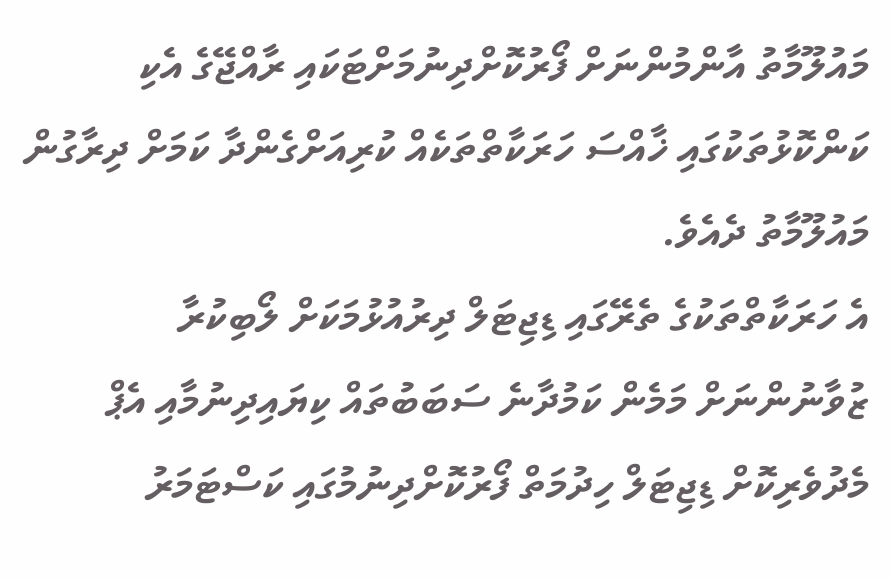މައުލޫމާތު އާންމުންނަށް ފޯރުކޮށްދިނުމަށްޓަކައި ރާއްޖޭގެ އެކި ކަންކޮޅުތަކުގައި ޚާއްސަ ހަރަކާތްތަކެއް ކުރިއަށްގެންދާ ކަމަށް ދިރާގުން މައުލޫމާތު ދެއެވެ.
އެ ހަރަކާތްތަކުގެ ތެރޭގައި ޑިޖިޓަލް ދިރުއުޅުމަކަށް ލޯބިކުރާ ޒުވާނުންނަށް މަމެން ކަމުދާނެ ސަބަބުތައް ކިޔައިދިނުމާއި އެޕް މެދުވެރިކޮށް ޑިޖިޓަލް ހިދުމަތް ފޯރުކޮށްދިނުމުގައި ކަސްޓަމަރު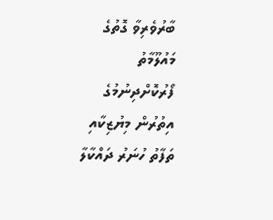ބާރުވެރިވާ ގޮތުގެ މައުލޫމާތު ފޯރުކޮށްދިނުމުގެ އިތުރުން މިޔުޒިކާއި ތަފާތު ހުނަރު ދައްކާލާ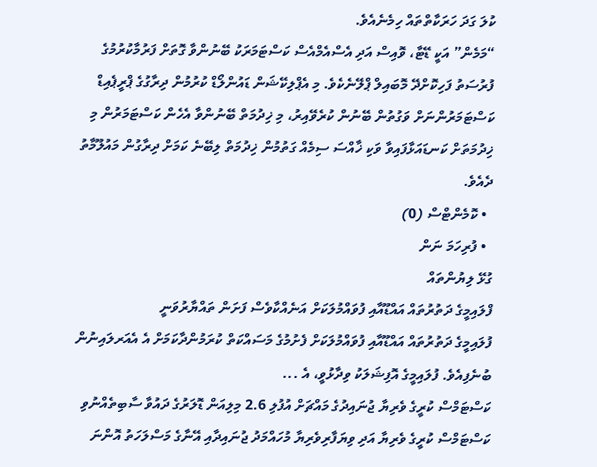ކުލަ ގަދަ ހަރަކާތްތައް ހިމެނެއެވެ.
“މަމެން” އަކީ ޑޭޓާ، ވޮއިސް އަދި އެސްއެމްއެސް ކަސްޓަމަރަކު ބޭނުންވާ ގޮތަށް ފަރުމާކުރުމުގެ ފުރުސަތު ފަހިކޮށްދޭ މޮބައިލް ޕްލޭނެކެވެ. މި އެޕްލިކޭޝަން ޑައުންލޯޑް ކުރުމުން ދިރާގުގެ ޕްރީޕެއިޑް ކަސްޓަމަރުންނަށް ވަގުތުން ބޭނުން ކުރެވޭއިރު، މި ޚިދުމަތް ބޭނުންވާ އެހެން ކަސްޓަމަރުން މި ޚިދުމަތަށް ކަނޑައަޅާފައިވާ ވަކި ޚާއްސަ ސިމެއް ގަތުމުން ޚިދުމަތް ލިބޭނެ ކަމަށް ދިރާގުން މައުލޫމާތު ދެއެވެ.
  • ކޮމެންޓްސް (0)
  • ފުރިހަމަ ނަން
ގުޅޭ ލިޔުންތައް
ފްލައިމީގެ ދަތުރުތައް އައްޑޫއާއި ފުވައްމުލަކަށް އަނެއްކާވެސް ފަށަން ތައްޔާރުވަނީ
ފުލައިމީގެ ދަތުރުތައް އައްޑޫއާއި ފުވައްމުލަކަށް ފެށުމުގެ މަސައްކަތް ކުރަމުންދާކަމަށް އެ އެއަރލައިނުން ބުނެފިއެވެ. ފުލައިމީގެ އޮފިޝަލަކު ވިދާޅުވީ، އެ ...
ކަސްޓަމްސް ކުރީގެ ވެރިޔާ ޖުނައިދުގެ މައްޗަށް އުފުލި 2.6 މިލިއަން ޑޮލަރުގެ ދައުވާ ސާބިތެއްނުވި
ކަސްޓަމްސް ކުރީގެ ވެރިޔާ އަދި ވިޔަފާރިވެރިޔާ މުހައްމަދު ޖުނައިދާއި އޭނާގެ މަސްލަހަތު އޮންނަ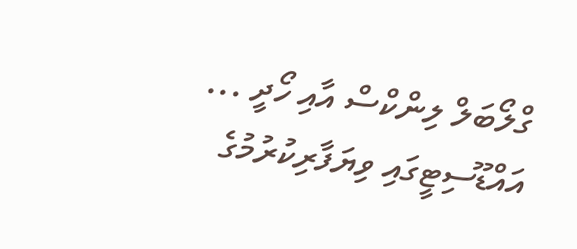ގްލޯބަލް ލިންކްސް އާއި ހޯދީ ...
އައްޑޫސިޓީގައި ވިޔަފާރިކުރުމުގެ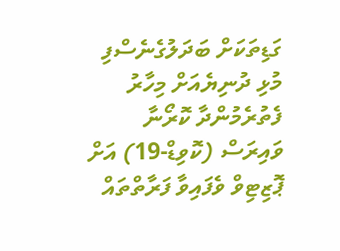ގަޑިތަކަށް ބަދަލުގެނެސްފި
މުޅި ދުނިޔެއަށް މިހާރު ފެތުރެމުންދާ ކޮރޯނާ ވައިރަސް (ކޮވިޑް-19) އަށް ޕޮޒިޓިވް ވެފައިވާ ފަރާތްތައް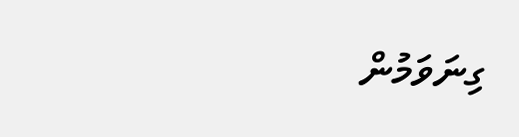ގިނަވަމުން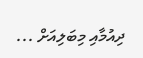ދިއުމާއި މިބަލިއަށް ...